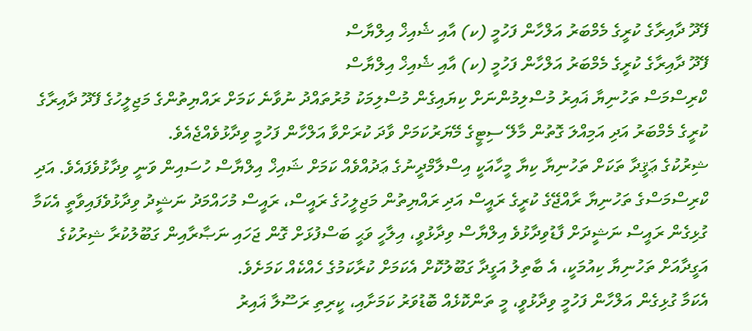ފޭދޫ ދާއިރާގެ ކުރީގެ މެމްބަރު އަލްހާން ފަހުމީ (ކ) އާއި ޝެއިޚް އިލްޔާސް
ފޭދޫ ދާއިރާގެ ކުރީގެ މެމްބަރު އަލްހާން ފަހުމީ (ކ) އާއި ޝެއިޚް އިލްޔާސް
ކްރިސްމަސް ތަހުނިޔާ ޣައިރު މުސްލިމުންނަށް ކިޔައިގެން މުސްލިމަކު މުރުތައްދު ނުވާނެ ކަމަށް ރައްޔިތުންގެ މަޖިލީހުގެ ފޭދޫ ދާއިރާގެ ކުރީގެ މެމްބަރު އަދި އަމިއްލަ ގޮތުން މާލޭ ސިޓީގެ މޭޔަރުކަމަށް ވާދަ ކުރަށްވާ އަލްހާން ފަހުމީ ވިދާޅުވެއްޖެއެވެ.
ޝިރުކުގެ ޢަޤީދާ ތަކަށް ތަހުނިޔާ ކިޔާ މީހާއަކީ އިސްލާމްދީނުގެ ޢަދުއްވެއް ކަމަށް ޝައިޚް އިލްޔާސް ހުސައިން ވަނީ ވިދާޅުވެފައެވެ. އަދި ކްރިސްމަސްގެ ތަހުނިޔާ ރާއްޖޭގެ ކުރީގެ ރައީސް އަދި ރައްޔިތުން މަޖިލީހުގެ ރައީސް، ރައީސް މުހައްމަދު ނަޝީދު ވިދާޅުވެފައިވާތީ އެކަމާ ގުޅިގެން ރައީސް ނަޝީދަށް ފާޑުވިދާޅުވެ އިލްޔާސް ވިދާޅުވީ، އިލާހީ ވަޙީ ބަސްފުޅަށް ގޮން ޖަހައި ނަޞާރާއިން ގަބޫލުކުރާ ޝިރުކުގެ އަގީދާއަށް ތަހުނިޔާ ކިއުމަކީ، އެ ބާތިލު އަގީދާ ގަބޫލުކޮށް އެކަމަށް ކުރާކަމުގެ ހެއްކެއް ކަމަށެވެ.
އެކަމާ ގުޅިގެން އަލްހާން ފަހުމީ ވިދާޅުވީ، މީ ތަންކޮޅެއް ބޮޑުވަރު ކަމަށާއި، ކީރިތި ރަސޫލާ ޣައިރު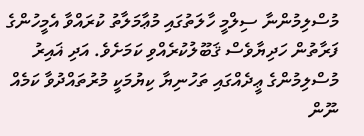މުސްލިމުންނާ ސިލްމީ ހާލަތުގައި މުޢާމަލާތު ކުރައްވާ އެމީހުންގެ ފަރާތުން ހަދިޔާވެސް ޤަބޫލުކުރެއްވި ކަމަށެވެ. އަދި ޣައިރު މުސްލިމުންގެ ޢީދެއްގައި ތަހުނިޔާ ކިޔުމަކީ މުރުތައްދުވާ ކަމެއް ނޫން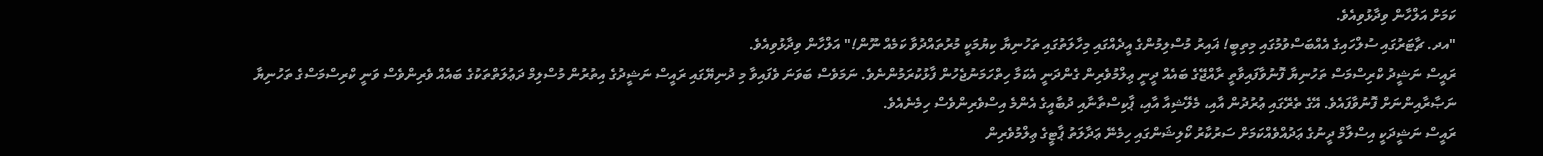ކަމަށް އަލްހާން ވިދާޅުވިއެވެ.
"އދ. ޗާޓަރުގައި ސުލްހައިގެ އެއްބަސްވުމުގައި މިތިބީ! ޣައިރު މުސްލިމުންގެ އީދެއްގައި މިހާލަތުގައި ތަހުނިޔާ ކިޔުމަކީ މުރުތައްދުވާ ކަމެއް ނޫން!" އަލްހާން ވިދާޅުވިއެވެ.
ރައީސް ނަޝީދު ކްރިސްމަސް ތަހުނިޔާ ފޮނުވާފައިވާތީ ރާއްޖޭގެ ބައެއް ދީނީ ޢިލްމުވެރިން ގެންދަނީ އެކަމާ ހިތްހަމަނުޖެހުން ފާޅުކުރަމުންނެވެ. ނަމަވެސް ބަވަނަ ވެފައިވާ މި ދުނިޔޭގައި ރައީސް ނަޝީދުގެ އިތުރުން މުސްލިމް ދަޢުލަތްތަކުގެ ބައެއް ވެރިންވެސް ވަނީ ކްރިސްމަސްގެ ތަހުނިޔާ ނަޞާރާއިންނަށް ފޮނުވާފައެވެ. އޭގެ ތެރޭގައި ޢުރުދުން އާއި، މެލޭޝިއާ އާއި، ޕާކިސްތާނާއި ދުބާއީގެ އެންމެ އިސްވެރިންވެސް ހިމެނެއެވެ.
ރައީސް ނަޝީދަކީ އިސްލާމް ދީނުގެ ޢަދުއްވެއްކަމަށް ސަރުކާރު ކޯލިޝަންގައި ހިމެނޭ ޢަދާލަތު ޕާޓީގެ ޢިލްމުވެރިން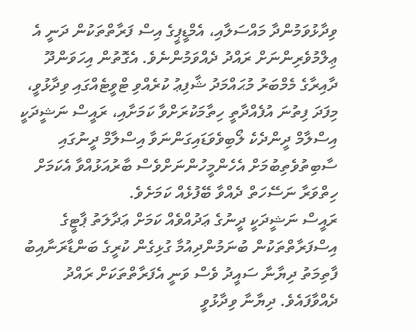ވިދާޅުވަމުންދާ މައްސަލާއި، އެމްޑީޕީގެ އިސް ފަރާތްތަކުން ދަނީ އެ ޢިލްމުވެރިންނަށް ރައްދު ދެއްވަމުންނެވެ. އެގޮތުން އިހަވަންދޫ ދާއިރާގެ މެމްބަރު މުޙައްމަދު ޝާފިޢު ކުރެއްވި ޓްވީޓެއްގައި ވިދާޅުވީ، މިފަދަ ފިތުނަ އުފެއްދާތީ ހިތާމަކުރަށްވާ ކަމަށާއި، ރައީސް ނަޝީދަކީ އިސްލާމް ދީންދެކެ ލޯބިވެވަޑައިގަންނަވާ އިސްލާމް ދީނުގައި ސާބިތުވެތިބުމަށް އެހެންމީހުންނަށްވެސް ބާރުއަޅުއްވާ އެކަމަށް ހިތްވަރާ ނަސޭހަތް ދެއްވާ ބޭފުޅެއް ކަމަށެވެ.
ރައީސް ނަޝީދަކީ ދީނުގެ ޢަދުއްވެއް ކަމަށް ޢަދާލަތު ޕާޓީގެ އިސްފަރާތްތަކުން ބުނަމުންދިއުމާ ގުޅިގެން ކުރީގެ ބަންޑާރަނާއިބު ފާތިމަތު ދިޔާނާ ސައީދު ވެސް ވަނީ އެފަރާތްތަކަށް ރައްދު ދެއްވާފައެވެ. ދިޔާނާ ވިދާޅުވީ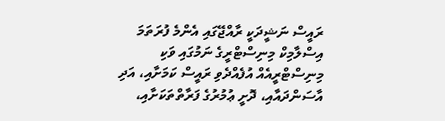ރައީސް ނަޝީދަކީ ރާއްޖޭގައި އެންމެ ފުރަތަމަ އިސްލާމިކް މިނިސްޓްރީގެ ނަމުގައި ވަކި މިނިސްޓްރީއެއް އުފެއްދެވި ރައީސް ކަމަށާއި، އަދި އާސަންދައާއި، ދޮށީ ޢުމުރުގެ ފަރާތްތަކަށާއި،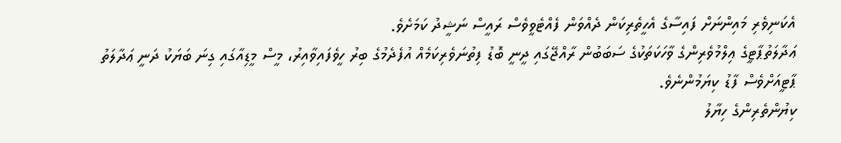އެކަނިވެރި މައިންނަށް ފައިސާގެ އެހީތެރިކަން ދެއްވަން ފެއްޓެވީވެސް ރައީސް ނަޝީދު ކަމަށެވެ.
ޢަދާލަތުޕާޓީގެ ޢިލްމުވެރިންގެ ވާހަކަތަކުގެ ސަބަބުން ރާއްޖޭގައި ދީނީ ބޮޑު ފިތުނަވެރިކަމެއް އުފެދެމުގެ ބިރު ހީވެފައިވާއިރު، މީސް މީޑިއާގައި ގިނަ ބަޔަކު ދަނީ ޢަދާލަތު ޕާޓީއަށްވެސް ފާޑު ކިޔަމުންނެވެ.
ކިޔުންތެރިންގެ ހިޔާލު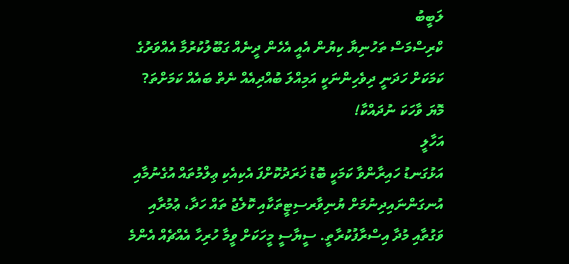ލަބީބު
ކްރިސްމަސް ތަހުނިޔާ ކިޔުން އެއީ އެހެން ދީނެއް ގަބޫލުކުރުމާ އެއްވަރުގެ ކަމަކަށް ހަދަނީ ދިވެހިންނަކީ އަމިއްލަ ބުއްދިއެއް ނެތް ބައެއް ކަމަށްތަ? މޮޔަ ވާހަކަ ނުދައްކާ!
އަހާލީ
އަޅުގަނޑު ހައިރާންވާ ކަމަކީ ބޮޑު ޚަރަދުކޮށްފަ އެކިއެކި ޢިލްމުތައް އުގެނުމާއި އުނގަންނައިދިނުމަށް ޔުނިވާރސިޓީތަކާއި ކޮލެޖު ތައް ހަދާ، ޢުމުރާއި ވަގުތާއި މުދާ އިސްރާފުކުރާތީ. ސީޔާސީ މީހަކަށް ވީމާ ހުރިހާ އެއްޗެއް އެންމެ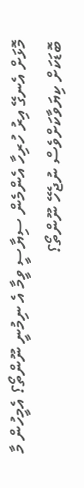މޮޅަށް އެނގޭ އިރު ހުރިހާ އެންމެން ސިޔާސީ ވީމާ އެ ނިމުނީ ނޫންތޯ؟ އެމީހުން މާ ބޮޑަކަށް ކިޔަވާކަށްވެސް ނުޖެހޭ ނޫންތޯ؟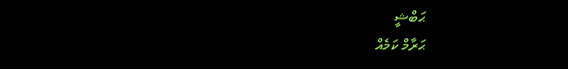ޙަބްޝީ
ޙަރާމް ކަމެއް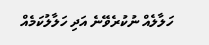ހަލާލެއް ނުކުރެވޭނެ އަދި ހަލާލުކަމެއް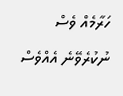ހަރާމެއް ވެސް ނުކުރެވޭނެ އެއްވެސް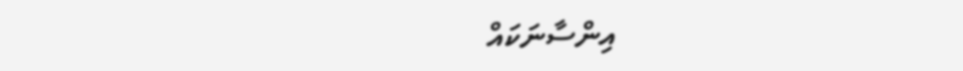އިންސާނަކައް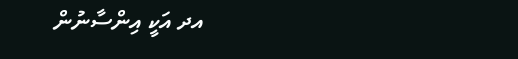އދ އަކީ އިންސާނުން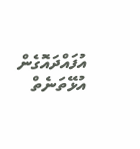އުފައްދައޮގެން އުޅޭތަނެތް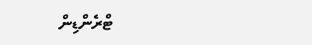ޓްރެންޑިން